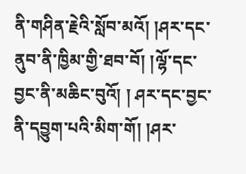ནི་གཤིན་རྗེའི་སློབ་མའོ། །ཤར་དང་ནུབ་ནི་ཁྱིམ་གྱི་ཐབ་བོ། །ལྷོ་དང་བྱང་ནི་མཆིང་བུའོ། ། ཤར་དང་བྱང་ནི་དབྱུག་པའི་མིག་གོ། །ཤར་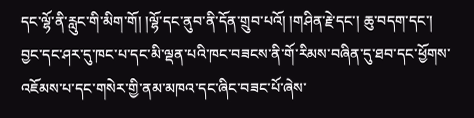དང་ལྷོ་ནི་རླུང་གི་མིག་གོ། །ལྷོ་དང་ནུབ་ནི་དོན་གྲུབ་པའོ། །གཤིན་རྗེ་དང་། ཆུ་བདག་དང་། བྱང་དང་ཤར་དུ་ཁང་པ་དང་མི་ལྡན་པའི་ཁང་བཟངས་ནི་གོ་རིམས་བཞིན་དུ་ཐབ་དང་ཕྱོགས་འཇོམས་པ་དང་གསེར་གྱི་ནམ་མཁའ་དང་ཞིང་བཟང་པོ་ཞེས་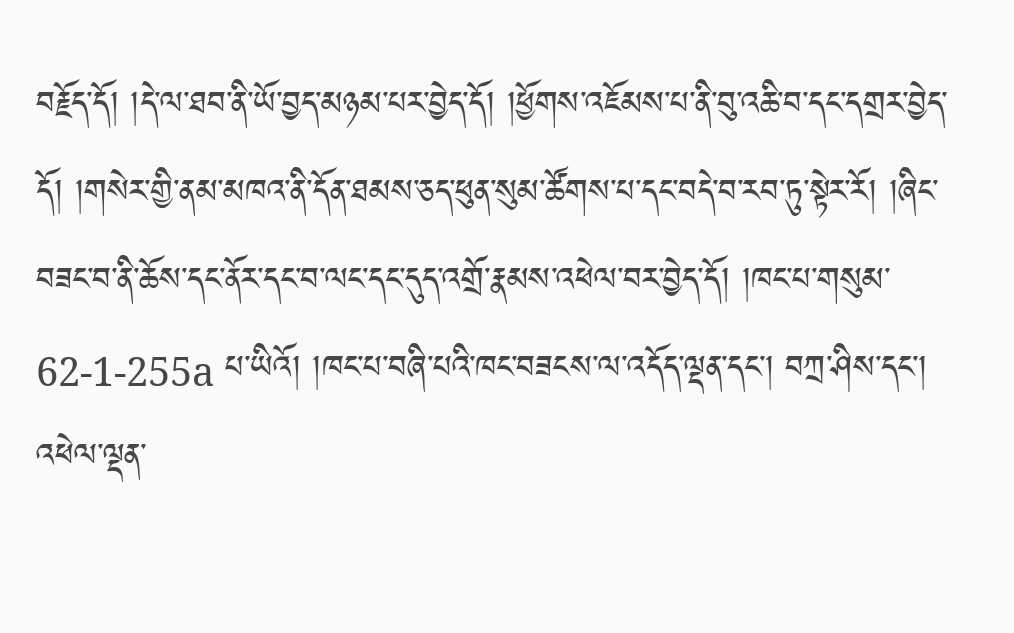བརྗོད་དོ། །དེ་ལ་ཐབ་ནི་ཡོ་བྱད་མཉམ་པར་བྱེད་དོ། །ཕྱོགས་འཇོམས་པ་ནི་བུ་འཆི་བ་དང་དགྲར་བྱེད་དོ། །གསེར་གྱི་ནམ་མཁའ་ནི་དོན་ཐམས་ཅད་ཕུན་སུམ་ཚོགས་པ་དང་བདེ་བ་རབ་ཏུ་སྟེར་རོ། །ཞིང་བཟང་བ་ནི་ཆོས་དང་ནོར་དང་བ་ལང་དང་དུད་འགྲོ་རྣམས་འཕེལ་བར་བྱེད་དོ། །ཁང་པ་གསུམ་ 62-1-255a པ་ཡིའོ། །ཁང་པ་བཞི་པའི་ཁང་བཟངས་ལ་འདོད་ལྡན་དང་། བཀྲ་ཤིས་དང་། འཕེལ་ལྡན་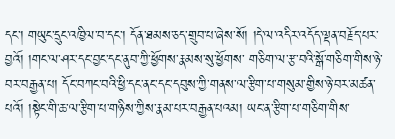དང་། གཡུང་དྲུང་འཁྱིལ་བ་དང་། དོན་ཐམས་ཅད་གྲུབ་པ་ཞེས་སོ། །དེ་ལ་འདིར་འདོད་ལྡན་བརྗོད་པར་བྱའོ། །གང་ལ་ཤར་དང་བྱང་དང་ནུབ་ཀྱི་ཕྱོགས་རྣམས་སུ་ཕྱོགས་ གཅིག་ལ་རྩ་བའི་སྒོ་གཅིག་གིས་ཉེ་བར་བརྒྱན་པ། དོང་བཀང་བའི་ཕྱི་དང་ནང་དང་དབུས་ཀྱི་གནས་ལ་རྩིག་པ་གསུམ་གྱིས་ཉེ་བར་མཚན་པའོ། །སྟེང་གི་ཆ་ལ་རྩིག་པ་གཉིས་ཀྱིས་རྣམ་པར་བརྒྱན་པའམ། ཡང་ན་རྩིག་པ་གཅིག་གིས་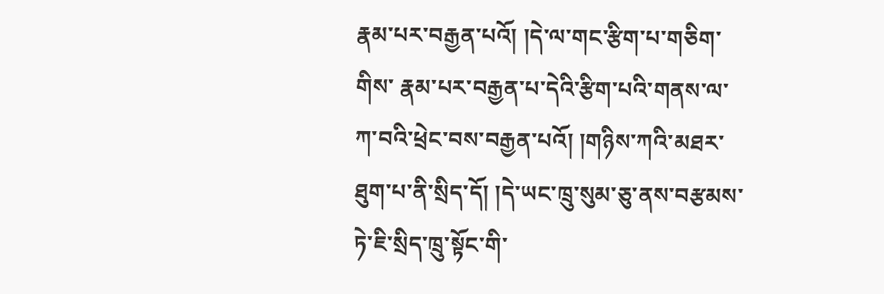རྣམ་པར་བརྒྱན་པའོ། །དེ་ལ་གང་རྩིག་པ་གཅིག་གིས་ རྣམ་པར་བརྒྱན་པ་དེའི་རྩིག་པའི་གནས་ལ་ཀ་བའི་ཕྲེང་བས་བརྒྱན་པའོ། །གཉིས་ཀའི་མཐར་ཐུག་པ་ནི་སྲིད་དོ། །དེ་ཡང་ཁྲུ་སུམ་ཅུ་ནས་བརྩམས་ཏེ་ཇི་སྲིད་ཁྲུ་སྟོང་གི་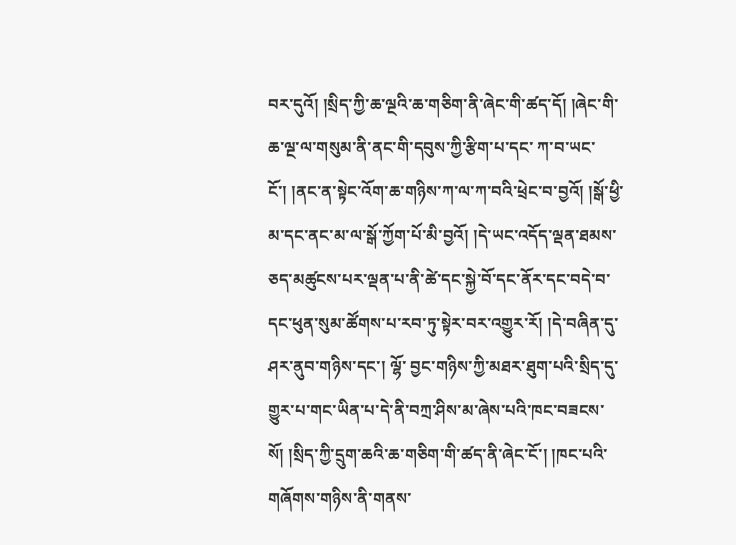བར་དུའོ། །སྲིད་ཀྱི་ཆ་ལྔའི་ཆ་གཅིག་ནི་ཞེང་གི་ཚད་དོ། །ཞེང་གི་ཆ་ལྔ་ལ་གསུམ་ནི་ནང་གི་དབུས་ཀྱི་རྩིག་པ་དང་ ཀ་བ་ཡང་ངོ་། །ནང་ན་སྟེང་འོག་ཆ་གཉིས་ཀ་ལ་ཀ་བའི་ཕྲེང་བ་བྱའོ། །སྒོ་ཕྱི་མ་དང་ནང་མ་ལ་སྒོ་ཀྱོག་པོ་མི་བྱའོ། །དེ་ཡང་འདོད་ལྡན་ཐམས་ཅད་མཚུངས་པར་ལྡན་པ་ནི་ཚེ་དང་སྐྱེ་བོ་དང་ནོར་དང་བདེ་བ་དང་ཕུན་སུམ་ཚོགས་པ་རབ་ཏུ་སྟེར་བར་འགྱུར་རོ། །དེ་བཞིན་དུ་ཤར་ནུབ་གཉིས་དང་། ལྷོ་ བྱང་གཉིས་ཀྱི་མཐར་ཐུག་པའི་སྲིད་དུ་གྱུར་པ་གང་ཡིན་པ་དེ་ནི་བཀྲ་ཤིས་མ་ཞེས་པའི་ཁང་བཟངས་སོ། །སྲིད་ཀྱི་དྲུག་ཆའི་ཆ་གཅིག་གི་ཚད་ནི་ཞེང་ངོ་། །ཁང་པའི་གཞོགས་གཉིས་ནི་གནས་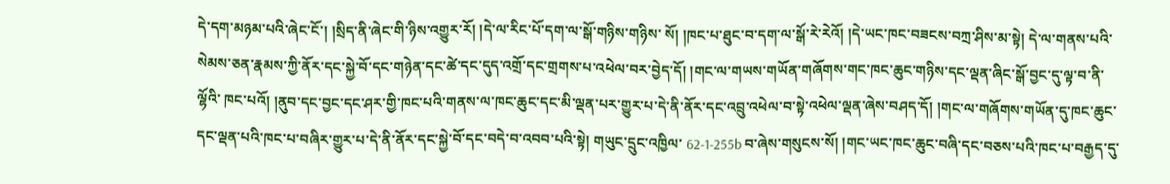དེ་དག་མཉམ་པའི་ཞེང་ངོ་། །སྲིད་ནི་ཞེང་གི་ཉིས་འགྱུར་རོ། །དེ་ལ་རིང་པོ་དག་ལ་སྒོ་གཉིས་གཉིས་ སོ། །ཁང་པ་ཐུང་བ་དག་ལ་སྒོ་རེ་རེའོ། །དེ་ཡང་ཁང་བཟངས་བཀྲ་ཤིས་མ་སྟེ། དེ་ལ་གནས་པའི་སེམས་ཅན་རྣམས་ཀྱི་ནོར་དང་སྐྱེ་བོ་དང་གཉེན་དང་ཚེ་དང་དུད་འགྲོ་དང་གྲགས་པ་འཕེལ་བར་བྱེད་དོ། །གང་ལ་གཡས་གཡོན་གཞོགས་གང་ཁང་ཆུང་གཉིས་དང་ལྡན་ཞིང་སྒོ་བྱང་དུ་ལྟ་བ་ནི་ལྷོའི་ ཁང་པའོ། །ནུབ་དང་བྱང་དང་ཤར་གྱི་ཁང་པའི་གནས་ལ་ཁང་ཆུང་དང་མི་ལྡན་པར་གྱུར་པ་དེ་ནི་ནོར་དང་འབྲུ་འཕེལ་བ་སྟེ་འཕེལ་ལྡན་ཞེས་བཤད་དོ། །གང་ལ་གཞོགས་གཡོན་དུ་ཁང་ཆུང་དང་ལྡན་པའི་ཁང་པ་བཞིར་གྱུར་པ་དེ་ནི་ནོར་དང་སྐྱེ་བོ་དང་བདེ་བ་འབབ་པའི་སྟེ། གཡུང་དྲུང་འཁྱིལ་ 62-1-255b བ་ཞེས་གསུངས་སོ། །གང་ཡང་ཁང་ཆུང་བཞི་དང་བཅས་པའི་ཁང་པ་བརྒྱད་དུ་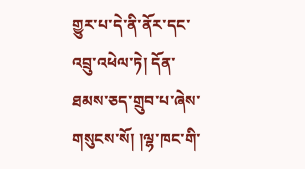གྱུར་པ་དེ་ནི་ནོར་དང་འབྲུ་འཕེལ་ཏེ། དོན་ཐམས་ཅད་གྲུབ་པ་ཞེས་གསུངས་སོ། །ལྷ་ཁང་གི་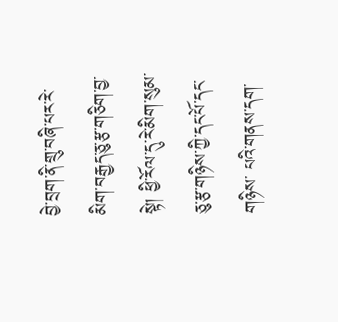བྱེ་བྲག་ནི་གྲུ་བཞི་པར་རེ་མིག་བརྒྱད་ཅུ་རྩ་གཅིག་བྱ་སྟེ། ཕྱི་རོལ་དུ་རེ་མིག་སུམ་ཅུ་རྩ་གཉིས་ཀྱི་དང་པོ་དང་གཉིས་ པའི་གནས་དག་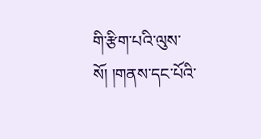གི་རྩིག་པའི་ལུས་སོ། །གནས་དང་པོའི་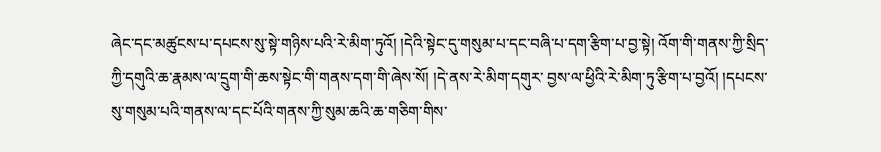ཞེང་དང་མཚུངས་པ་དཔངས་སུ་སྟེ་གཉིས་པའི་རེ་མིག་ཏུའོ། །དེའི་སྟེང་དུ་གསུམ་པ་དང་བཞི་པ་དག་རྩིག་པ་བྱ་སྟེ། འོག་གི་གནས་ཀྱི་སྲིད་ཀྱི་དགུའི་ཆ་རྣམས་ལ་དྲུག་གི་ཆས་སྟེང་གི་གནས་དག་གི་ཞེས་སོ། །དེ་ནས་རེ་མིག་དགུར་ བྱས་ལ་ཕྱིའི་རེ་མིག་ཏུ་རྩིག་པ་བྱའོ། །དཔངས་སུ་གསུམ་པའི་གནས་ལ་དང་པོའི་གནས་ཀྱི་སུམ་ཆའི་ཆ་གཅིག་གིས་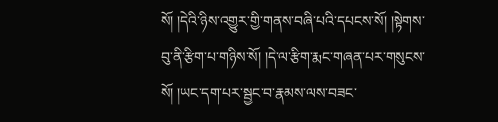སོ། །དེའི་ཉིས་འགྱུར་གྱི་གནས་བཞི་པའི་དཔངས་སོ། །སྟེགས་བུ་ནི་རྩིག་པ་གཉིས་སོ། །དེ་ལ་རྩིག་རྨང་གཞན་པར་གསུངས་སོ། །ཡང་དག་པར་སྦྱང་བ་རྣམས་ལས་བཟང་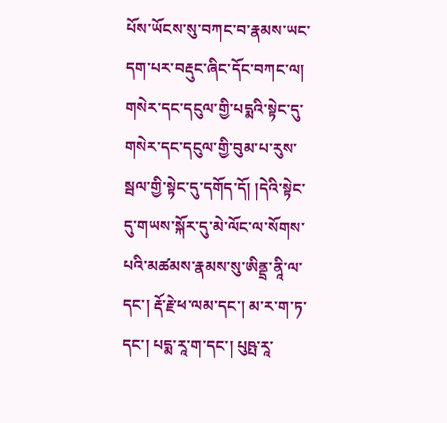པོས་ཡོངས་སུ་བཀང་བ་རྣམས་ཡང་དག་པར་བརྡུང་ཞིང་དོང་བཀང་ལ། གསེར་དང་དངུལ་གྱི་པདྨའི་སྟེང་དུ་གསེར་དང་དངུལ་གྱི་བུམ་པ་རུས་སྦལ་གྱི་སྟེང་དུ་དགོད་དོ། །དེའི་སྟེང་དུ་གཡས་སྐོར་དུ་མེ་ལོང་ལ་སོགས་པའི་མཚམས་རྣམས་སུ་ཨིནྡྲ་ནཱི་ལ་དང་། རྡོ་རྗེ་ཕ་ལམ་དང་། མ་ར་ག་ཏ་དང་། པདྨ་རཱ་ག་དང་། པུཥྤ་རཱ་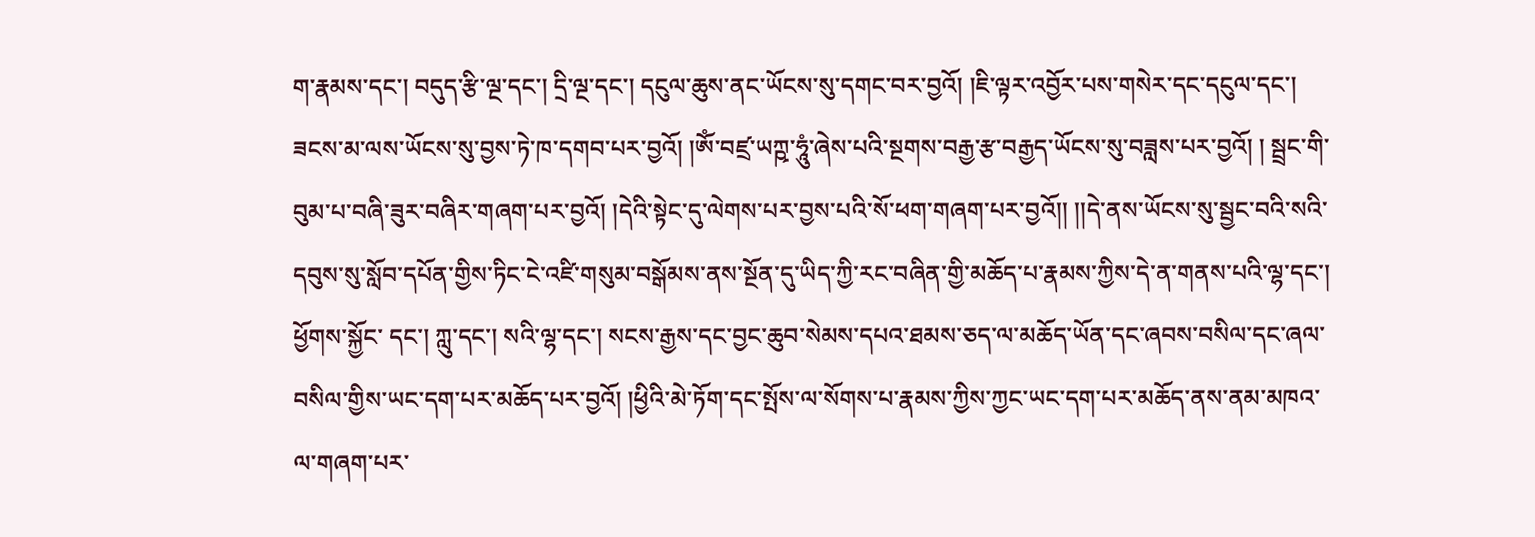ག་རྣམས་དང་། བདུད་རྩི་ལྔ་དང་། དྲི་ལྔ་དང་། དངུལ་ཆུས་ནང་ཡོངས་སུ་དགང་བར་བྱའོ། །ཇི་ལྟར་འབྱོར་པས་གསེར་དང་དངུལ་དང་། ཟངས་མ་ལས་ཡོངས་སུ་བྱས་ཏེ་ཁ་དགབ་པར་བྱའོ། །ཨོཾ་བཛྲ་ཡཀྵ་ཧཱུཾ་ཞེས་པའི་སྔགས་བརྒྱ་རྩ་བརྒྱད་ཡོངས་སུ་བཟླས་པར་བྱའོ། ། སྦྲང་གི་བུམ་པ་བཞི་ཟུར་བཞིར་གཞག་པར་བྱའོ། །དེའི་སྟེང་དུ་ལེགས་པར་བྱས་པའི་སོ་ཕག་གཞག་པར་བྱའོ།། །།དེ་ནས་ཡོངས་སུ་སྦྱང་བའི་སའི་དབུས་སུ་སློབ་དཔོན་གྱིས་ཏིང་ངེ་འཛི་གསུམ་བསྒོམས་ནས་སྔོན་དུ་ཡིད་ཀྱི་རང་བཞིན་གྱི་མཆོད་པ་རྣམས་ཀྱིས་དེ་ན་གནས་པའི་ལྷ་དང་། ཕྱོགས་སྐྱོང་ དང་། ཀླུ་དང་། སའི་ལྷ་དང་། སངས་རྒྱས་དང་བྱང་ཆུབ་སེམས་དཔའ་ཐམས་ཅད་ལ་མཆོད་ཡོན་དང་ཞབས་བསིལ་དང་ཞལ་བསིལ་གྱིས་ཡང་དག་པར་མཆོད་པར་བྱའོ། །ཕྱིའི་མེ་ཏོག་དང་སྤོས་ལ་སོགས་པ་རྣམས་ཀྱིས་ཀྱང་ཡང་དག་པར་མཆོད་ནས་ནམ་མཁའ་ལ་གཞག་པར་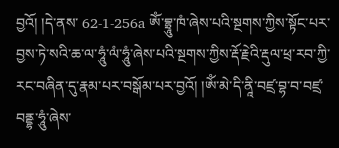བྱའོ། །དེ་ནས་ 62-1-256a ཨོཾ་བྷྲཱུ་ཁཾ་ཞེས་པའི་སྔགས་ཀྱིས་སྟོང་པར་བྱས་ཏེ་སའི་ཆ་ལ་ཧཱུཾ་ལཾ་ཧཱུཾ་ཞེས་པའི་སྔགས་ཀྱིས་རྡོ་རྗེའི་རྡུལ་ཕྲ་རབ་ཀྱི་རང་བཞིན་དུ་རྣམ་པར་བསྒོམ་པར་བྱའོ། །ཨོཾ་མེ་དི་ནཱི་བཛྲ་བྷ་བ་བཛྲ་བནྡྷ་ཧཱུཾ་ཞེས་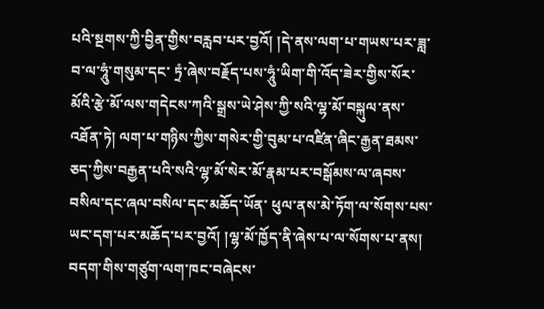པའི་སྔགས་ཀྱི་བྱིན་གྱིས་བརླབ་པར་བྱའོ། །དེ་ནས་ལག་པ་གཡས་པར་ཟླ་བ་ལ་ཧཱུཾ་གསུམ་དང་ ཏྲཾ་ཞེས་བརྗོད་པས་ཧཱུཾ་ཡིག་གི་འོད་ཟེར་གྱིས་སོར་མོའི་རྩེ་མོ་ལས་གདེངས་ཀའི་སྒྲས་ཡེ་ཤེས་ཀྱི་སའི་ལྷ་མོ་བསྐུལ་ནས་འཐོན་ཏེ། ལག་པ་གཉིས་ཀྱིས་གསེར་གྱི་བུམ་པ་འཛིན་ཞིང་རྒྱན་ཐམས་ཅད་ཀྱིས་བརྒྱན་པའི་སའི་ལྷ་མོ་སེར་མོ་རྣམ་པར་བསྒོམས་ལ་ཞབས་བསིལ་དང་ཞལ་བསིལ་དང་མཆོད་ཡོན་ ཕུལ་ནས་མེ་ཏོག་ལ་སོགས་པས་ཡང་དག་པར་མཆོད་པར་བྱའོ། །ལྷ་མོ་ཁྱོད་ནི་ཞེས་པ་ལ་སོགས་པ་ནས། བདག་གིས་གཙུག་ལག་ཁང་བཞེངས་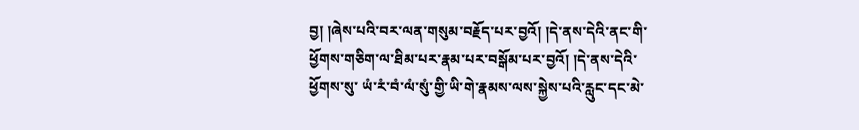བྱ། །ཞེས་པའི་བར་ལན་གསུམ་བརྗོད་པར་བྱའོ། །དེ་ནས་དེའི་ནང་གི་ཕྱོགས་གཅིག་ལ་ཐིམ་པར་རྣམ་པར་བསྒོམ་པར་བྱའོ། །དེ་ནས་དེའི་ཕྱོགས་སུ་ ཡཾ་རཾ་བཾ་ལཾ་སུཾ་གྱི་ཡི་གེ་རྣམས་ལས་སྐྱེས་པའི་རླུང་དང་མེ་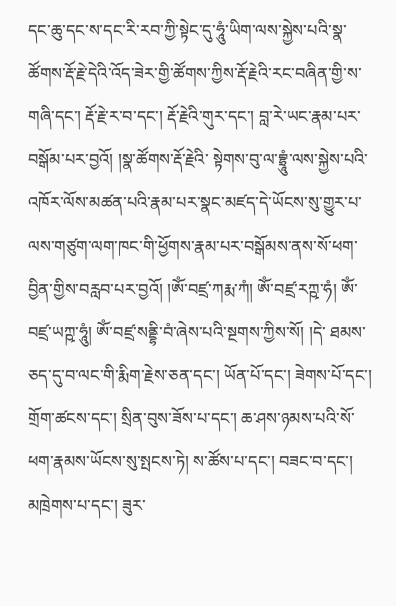དང་ཆུ་དང་ས་དང་རི་རབ་ཀྱི་སྟེང་དུ་ཧཱུཾ་ཡིག་ལས་སྐྱེས་པའི་སྣ་ཚོགས་རྡོ་རྗེ་དེའི་འོད་ཟེར་གྱི་ཚོགས་ཀྱིས་རྡོ་རྗེའི་རང་བཞིན་གྱི་ས་གཞི་དང་། རྡོ་རྗེ་ར་བ་དང་། རྡོ་རྗེའི་གུར་དང་། བླ་རེ་ཡང་རྣམ་པར་བསྒོམ་པར་བྱའོ། །སྣ་ཚོགས་རྡོ་རྗེའི་ སྟེགས་བུ་ལ་བྷྲཱུཾ་ལས་སྐྱེས་པའི་འཁོར་ལོས་མཚན་པའི་རྣམ་པར་སྣང་མཛད་དེ་ཡོངས་སུ་གྱུར་པ་ལས་གཙུག་ལག་ཁང་གི་ཕྱོགས་རྣམ་པར་བསྒོམས་ནས་སོ་ཕག་བྱིན་གྱིས་བརླབ་པར་བྱའོ། །ཨོཾ་བཛྲ་ཀརྨ་ཀཾ། ཨོཾ་བཛྲ་རཀྵ་ཧཾ། ཨོཾ་བཛྲ་ཡཀྵ་ཧཱུཾ། ཨོཾ་བཛྲ་སནྡྷི་བཾ་ཞེས་པའི་སྔགས་ཀྱིས་སོ། །དེ་ ཐམས་ཅད་དུ་བ་ལང་གི་རྨིག་རྗེས་ཅན་དང་། ཡོན་པོ་དང་། ཟེགས་པོ་དང་། གྲོག་ཚངས་དང་། སྲིན་བུས་ཟོས་པ་དང་། ཆ་ཤས་ཉམས་པའི་སོ་ཕག་རྣམས་ཡོངས་སུ་སྤངས་ཏེ། ས་ཚོས་པ་དང་། བཟང་བ་དང་། མཁྲེགས་པ་དང་། ཟུར་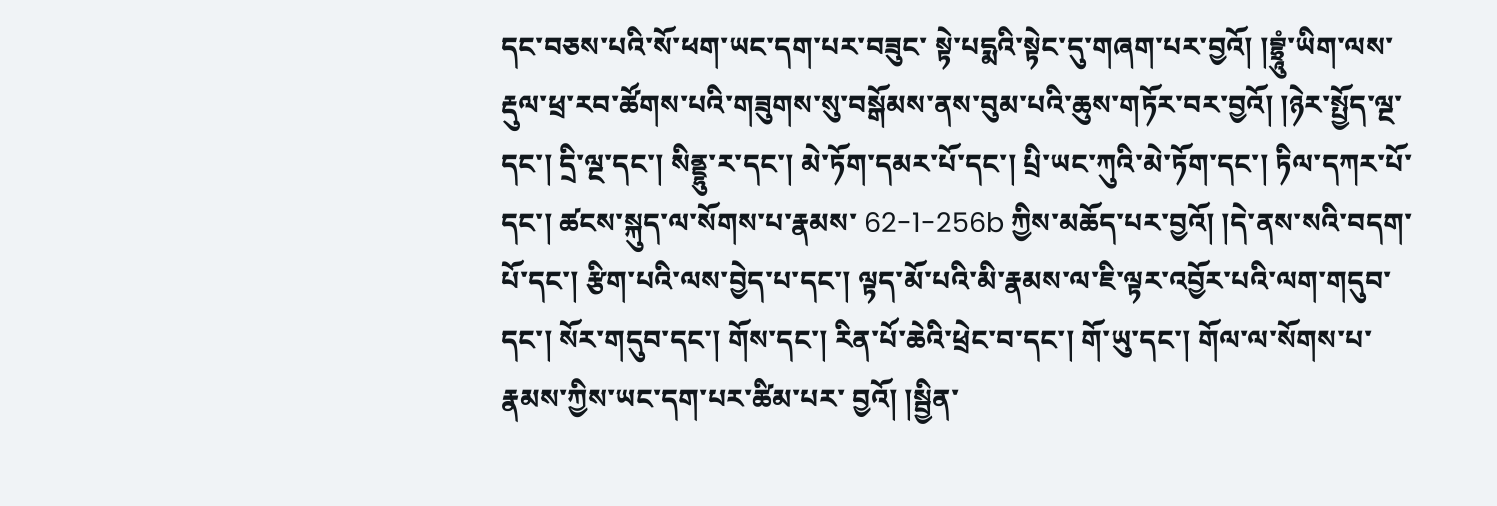དང་བཅས་པའི་སོ་ཕག་ཡང་དག་པར་བཟུང་ སྟེ་པདྨའི་སྟེང་དུ་གཞག་པར་བྱའོ། །བྷྲཱུཾ་ཡིག་ལས་རྡུལ་ཕྲ་རབ་ཚོགས་པའི་གཟུགས་སུ་བསྒོམས་ནས་བུམ་པའི་ཆུས་གཏོར་བར་བྱའོ། །ཉེར་སྤྱོད་ལྔ་དང་། དྲི་ལྔ་དང་། སིནྡྷུ་ར་དང་། མེ་ཏོག་དམར་པོ་དང་། པྲི་ཡང་ཀུའི་མེ་ཏོག་དང་། ཏིལ་དཀར་པོ་དང་། ཚངས་སྐུད་ལ་སོགས་པ་རྣམས་ 62-1-256b ཀྱིས་མཆོད་པར་བྱའོ། །དེ་ནས་སའི་བདག་པོ་དང་། རྩིག་པའི་ལས་བྱེད་པ་དང་། ལྟད་མོ་པའི་མི་རྣམས་ལ་ཇི་ལྟར་འབྱོར་པའི་ལག་གདུབ་དང་། སོར་གདུབ་དང་། གོས་དང་། རིན་པོ་ཆེའི་ཕྲེང་བ་དང་། གོ་ཡུ་དང་། གོལ་ལ་སོགས་པ་རྣམས་ཀྱིས་ཡང་དག་པར་ཚིམ་པར་ བྱའོ། །སྦྱིན་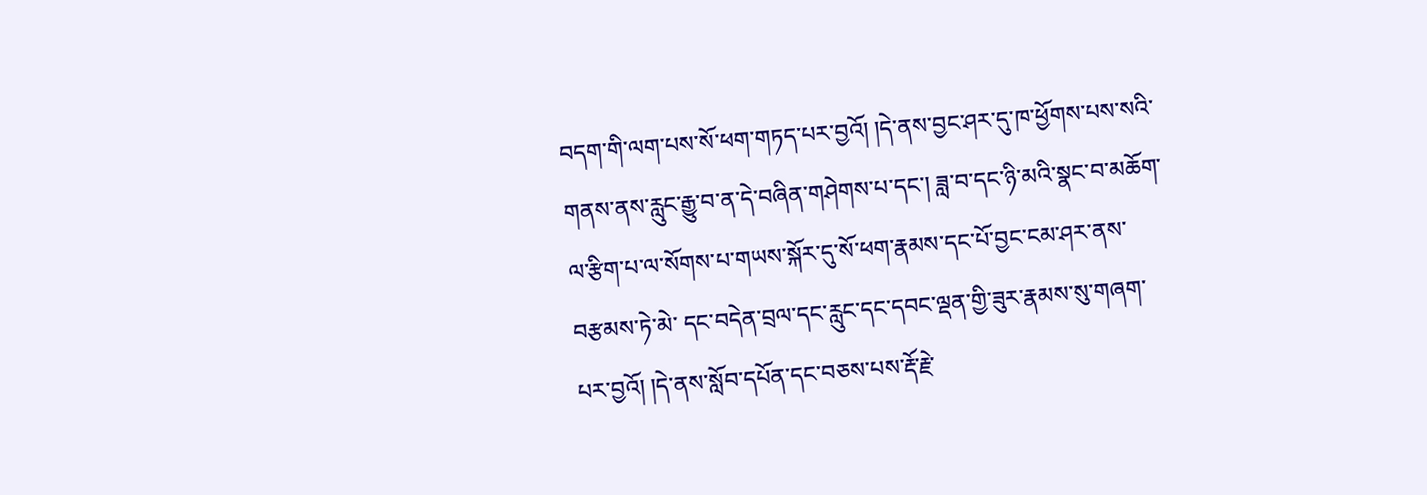བདག་གི་ལག་པས་སོ་ཕག་གཏད་པར་བྱའོ། །དེ་ནས་བྱང་ཤར་དུ་ཁ་ཕྱོགས་པས་སའི་གནས་ནས་རླུང་རྒྱུ་བ་ན་དེ་བཞིན་གཤེགས་པ་དང་། ཟླ་བ་དང་ཉི་མའི་སྣང་བ་མཆོག་ལ་རྩིག་པ་ལ་སོགས་པ་གཡས་སྐོར་དུ་སོ་ཕག་རྣམས་དང་པོ་བྱང་ངམ་ཤར་ནས་བརྩམས་ཏེ་མེ་ དང་བདེན་བྲལ་དང་རླུང་དང་དབང་ལྡན་གྱི་ཟུར་རྣམས་སུ་གཞག་པར་བྱའོ། །དེ་ནས་སློབ་དཔོན་དང་བཅས་པས་རྡོ་རྗེ་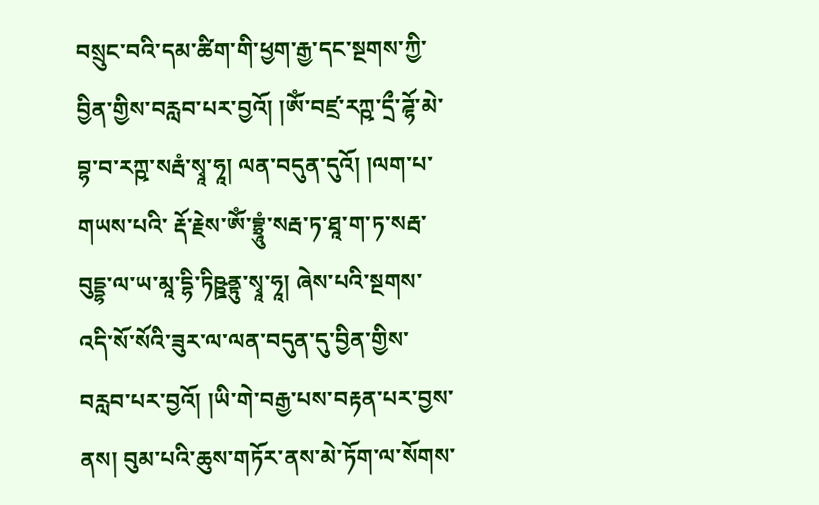བསྲུང་བའི་དམ་ཚིག་གི་ཕྱག་རྒྱ་དང་སྔགས་ཀྱི་བྱིན་གྱིས་བརླབ་པར་བྱའོ། །ཨོཾ་བཛྲ་རཀྵ་དྲྀ་ཌྷོ་མེ་བྷ་བ་རཀྵ་སརྦཾ་སྭཱ་ཧཱ། ལན་བདུན་དུའོ། །ལག་པ་གཡས་པའི་ རྡོ་རྗེས་ཨོཾ་བྷྲཱུཾ་སརྦ་ཏ་ཐཱ་ག་ཏ་སརྦ་བུདྡྷ་ལ་ཡ་མཱ་དྷི་ཏིཥྛནྟུ་སྭཱ་ཧཱ། ཞེས་པའི་སྔགས་འདི་སོ་སོའི་ཟུར་ལ་ལན་བདུན་དུ་བྱིན་གྱིས་བརླབ་པར་བྱའོ། །ཡི་གེ་བརྒྱ་པས་བརྟན་པར་བྱས་ནས། བུམ་པའི་ཆུས་གཏོར་ནས་མེ་ཏོག་ལ་སོགས་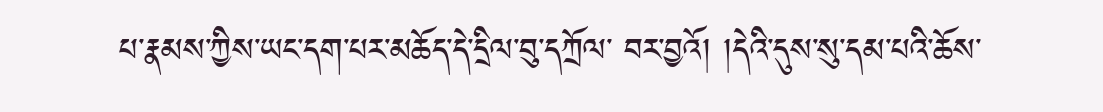པ་རྣམས་ཀྱིས་ཡང་དག་པར་མཆོད་དེ་དྲིལ་བུ་དཀྲོལ་ བར་བྱའོ། །དེའི་དུས་སུ་དམ་པའི་ཆོས་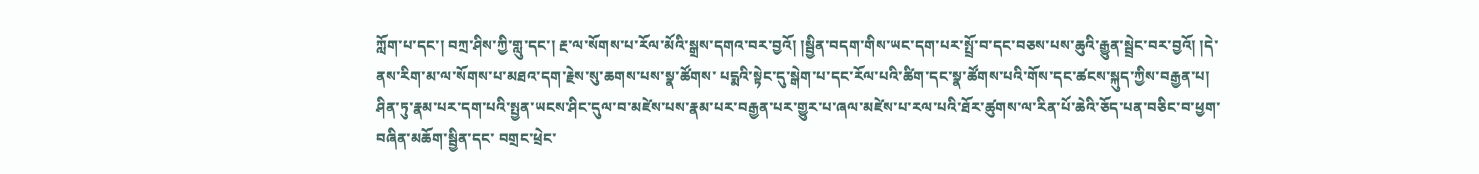ཀློག་པ་དང་། བཀྲ་ཤིས་ཀྱི་གླུ་དང་། རྔ་ལ་སོགས་པ་རོལ་མོའི་སྒྲས་དགའ་བར་བྱའོ། །སྦྱིན་བདག་གིས་ཡང་དག་པར་སྤྲོ་བ་དང་བཅས་པས་ཆུའི་རྒྱུན་སྦྲེང་བར་བྱའོ། །དེ་ནས་རིག་མ་ལ་སོགས་པ་མཐའ་དག་རྗེས་སུ་ཆགས་པས་སྣ་ཚོགས་ པདྨའི་སྟེང་དུ་སྒེག་པ་དང་རོལ་པའི་ཚིག་དང་སྣ་ཚོགས་པའི་གོས་དང་ཚངས་སྐུད་ཀྱིས་བརྒྱན་པ། ཤིན་ཏུ་རྣམ་པར་དག་པའི་སྤྱན་ཡངས་ཤིང་དུལ་བ་མཛེས་པས་རྣམ་པར་བརྒྱན་པར་གྱུར་པ་ཞལ་མཛེས་པ་རལ་པའི་ཐོར་ཚུགས་ལ་རིན་པོ་ཆེའི་ཅོད་པན་བཅིང་བ་ཕྱག་བཞིན་མཆོག་སྦྱིན་དང་ བགྲང་ཕྲེང་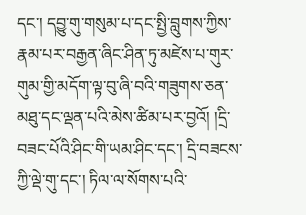དང་། དབྱུ་གུ་གསུམ་པ་དང་སྤྱི་བླུགས་ཀྱིས་རྣམ་པར་བརྒྱན་ཞིང་ཤིན་ཏུ་མཛེས་པ་གུར་གུམ་གྱི་མདོག་ལྟ་བུ་ཞི་བའི་གཟུགས་ཅན་མཐུ་དང་ལྡན་པའི་མེས་ཚིམ་པར་བྱའོ། །དྲི་བཟང་པོའི་ཤིང་གི་ཡམ་ཤིང་དང་། དྲི་བཟངས་ཀྱི་ལྡེ་གུ་དང་། ཏིལ་ལ་སོགས་པའི་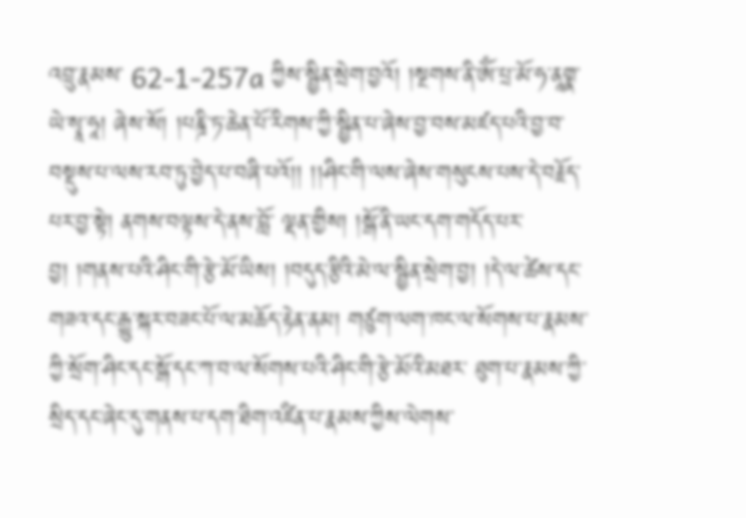འབྲུ་རྣམས་ 62-1-257a ཀྱིས་སྦྱིན་སྲེག་བྱའོ། །སྔགས་ནི་ཨོཾ་པྲ་མོ་ཧ་ནཱགྣ་ཡེ་སྭཱ་ཧཱ། ཞེས་སོ། །པཎྜི་ཏ་ཆེན་པོ་རིགས་ཀྱི་སྦྱིན་པ་ཞེས་བྱ་བས་མཛད་པའི་བྱ་བ་བསྡུས་པ་ལས་རབ་ཏུ་བྱེད་པ་བཞི་པའོ།། །།ཤིང་གི་ལས་ཞེས་གསུངས་པས་དེ་བརྗོད་པར་བྱ་སྟེ། ནགས་བལྟས་དེ་ནས་བློ་ ལྡན་གྱིས། །སྒོ་ནི་ཡང་དག་གདོད་པར་བྱ། །གནས་པའི་ཤིང་གི་རྩེ་མོ་ཡིས། །བདུད་རྩིའི་མེ་ལ་སྦྱིན་སྲེག་བྱ། །དེ་ལ་ཚེས་དང་གཟའ་དང་རྒྱུ་སྐར་བཟང་པོ་ལ་མཆོད་རྟེན་ནམ། གཙུག་ལག་ཁང་ལ་སོགས་པ་རྣམས་ཀྱི་སྲོག་ཤིང་དང་སྒོ་དང་ཀ་བ་ལ་སོགས་པའི་ཤིང་གི་རྩེ་མོའི་མཐར་ ཐུག་པ་རྣམས་ཀྱི་སྲིད་དང་ཞེང་དུ་གནས་པ་དག་ཐིག་འཛིན་པ་རྣམས་ཀྱིས་ལེགས་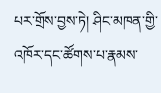པར་གྲོས་བྱས་ཏེ། ཤིང་མཁན་གྱི་འཁོར་དང་ཚོགས་པ་རྣམས་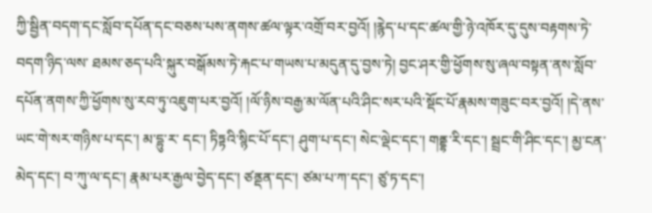ཀྱི་སྦྱིན་བདག་དང་སློབ་དཔོན་དང་བཅས་པས་ནགས་ཚལ་ལྟར་འགྲོ་བར་བྱའོ། །རྙེད་པ་དང་ཚལ་གྱི་ཉེ་འཁོར་དུ་དུས་བརྟགས་ཏེ་བདག་ཉིད་ལས་ ཐམས་ཅད་པའི་སྐུར་བསྒོམས་ཏེ་རྐང་པ་གཡས་པ་མདུན་དུ་བྱས་ཏེ། བྱང་ཤར་གྱི་ཕྱོགས་སུ་ཞལ་བསྟན་ནས་སློབ་དཔོན་ནགས་ཀྱི་ཕྱོགས་སུ་རབ་ཏུ་འཇུག་པར་བྱའོ། །ལོ་ཉིས་བརྒྱ་མ་ལོན་པའི་ཤིང་སར་པའི་སྡོང་པོ་རྣམས་གཟུང་བར་བྱའོ། །དེ་ནས་ཡང་གེ་སར་གཉིས་པ་དང་། མ་དྷུ་ར་ དང་། ཏིཏྟའི་སྙིང་པོ་དང་། ཤུག་པ་དང་། སེང་ལྡེང་དང་། གནྡྷ་རི་དང་། སྦྲང་གི་ཤིང་དང་། མྱ་ངན་མེད་དང་། བ་ཀུ་ལ་དང་། རྣམ་པར་རྒྱལ་བྱེད་དང་། ཙནྡན་དང་། ཙམ་པ་ཀ་དང་། ཙུ་ཏ་དང་།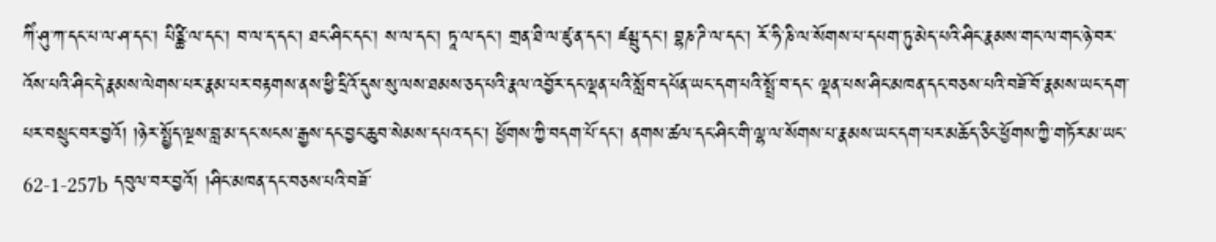ཀིཾ་ཤུ་ཀ་དང་པ་ལ་ཤ་དང་། པིཙྪི་ལ་དང་། བ་ལ་ད་དང་། ཐང་ཤིང་དང་། ས་ལ་དང་། ཏཱ་ལ་དང་། གྲན་ཐི་ལ་ཛུ་ན་དང་། ཛམྦུ་དང་། བྷཎ་ཌི་ལ་དང་། རོ་ཧི་ཎི་ལ་སོགས་པ་དཔག་ཏུ་མེད་པའི་ཤིང་རྣམས་གང་ལ་གང་ཉེ་བར་འོས་པའི་ཤིང་དེ་རྣམས་ལེགས་པར་རྣམ་པར་བརྟགས་ནས་ཕྱི་དྲིའོ་དུས་སུ་ལས་ཐམས་ཅད་པའི་རྣལ་འབྱོར་དང་ལྡན་པའི་སློབ་དཔོན་ཡང་དག་པའི་སྤྲོ་བ་དང་ ལྡན་པས་ཤིང་མཁན་དང་བཅས་པའི་བཟོ་བོ་རྣམས་ཡང་དག་པར་བསྲུང་བར་བྱའོ། །ཉེར་སྤྱོད་ལྔས་བླ་མ་དང་སངས་རྒྱས་དང་བྱང་ཆུབ་སེམས་དཔའ་དང་། ཕྱོགས་ཀྱི་བདག་པོ་དང་། ནགས་ཚལ་དང་ཤིང་གི་ལྷ་ལ་སོགས་པ་རྣམས་ཡང་དག་པར་མཆོད་ཅིང་ཕྱོགས་ཀྱི་གཏོར་མ་ཡང་ 62-1-257b དབུལ་བར་བྱའོ། །ཤིང་མཁན་དང་བཅས་པའི་བཟོ་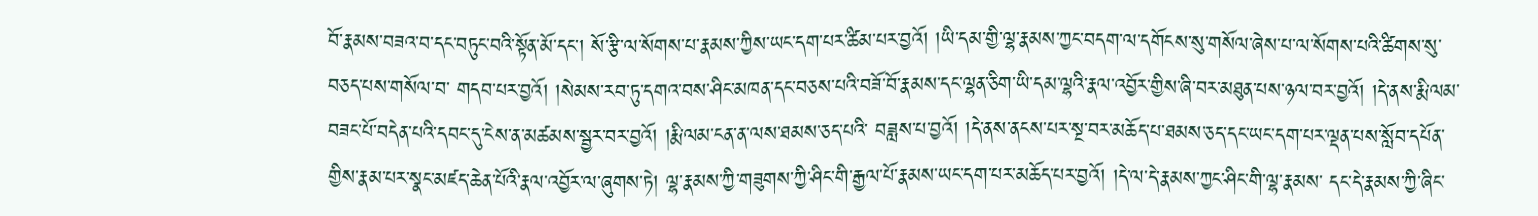བོ་རྣམས་བཟའ་བ་དང་བཏུང་བའི་སྟོན་མོ་དང་། སོ་རྩི་ལ་སོགས་པ་རྣམས་ཀྱིས་ཡང་དག་པར་ཚིམ་པར་བྱའོ། །ཡི་དམ་གྱི་ལྷ་རྣམས་ཀྱང་བདག་ལ་དགོངས་སུ་གསོལ་ཞེས་པ་ལ་སོགས་པའི་ཚིགས་སུ་བཅད་པས་གསོལ་བ་ གདབ་པར་བྱའོ། །སེམས་རབ་ཏུ་དགའ་བས་ཤིང་མཁན་དང་བཅས་པའི་བཟོ་བོ་རྣམས་དང་ལྷན་ཅིག་ཡི་དམ་ལྷའི་རྣལ་འབྱོར་གྱིས་ཞི་བར་མཐུན་པས་ཉལ་བར་བྱའོ། །དེ་ནས་རྨི་ལམ་བཟང་པོ་བདེན་པའི་དབང་དུ་ངེས་ན་མཚམས་སྦྱར་བར་བྱའོ། །རྨི་ལམ་ངན་ན་ལས་ཐམས་ཅད་པའི་ བཟླས་པ་བྱའོ། །དེ་ནས་ནངས་པར་སྔ་བར་མཆོད་པ་ཐམས་ཅད་དང་ཡང་དག་པར་ལྡན་པས་སློབ་དཔོན་གྱིས་རྣམ་པར་སྣང་མཛད་ཆེན་པོའི་རྣལ་འབྱོར་ལ་ཞུགས་ཏེ། ལྷ་རྣམས་ཀྱི་གཟུགས་ཀྱི་ཤིང་གི་རྒྱལ་པོ་རྣམས་ཡང་དག་པར་མཆོད་པར་བྱའོ། །དེ་ལ་དེ་རྣམས་ཀྱང་ཤིང་གི་ལྷ་རྣམས་ དང་དེ་རྣམས་ཀྱི་ཞིང་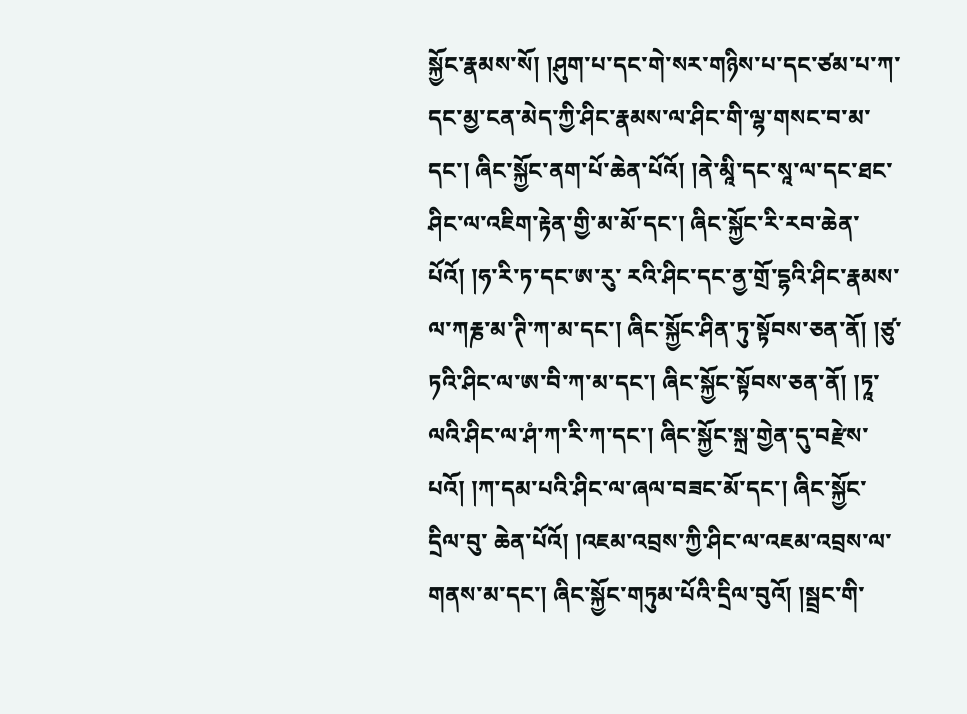སྐྱོང་རྣམས་སོ། །ཤུག་པ་དང་གེ་སར་གཉིས་པ་དང་ཙམ་པ་ཀ་དང་མྱ་ངན་མེད་ཀྱི་ཤིང་རྣམས་ལ་ཤིང་གི་ལྷ་གསང་བ་མ་དང་། ཞིང་སྐྱོང་ནག་པོ་ཆེན་པོའོ། །ནེ་མཱི་དང་སཱ་ལ་དང་ཐང་ཤིང་ལ་འཇིག་རྟེན་གྱི་མ་མོ་དང་། ཞིང་སྐྱོང་རི་རབ་ཆེན་པོའོ། །ཧ་རི་ཏ་དང་ཨ་རུ་ རའི་ཤིང་དང་ནྱ་གྲོ་དྷའི་ཤིང་རྣམས་ལ་ཀརྞ་མ་ཊི་ཀ་མ་དང་། ཞིང་སྐྱོང་ཤིན་ཏུ་སྟོབས་ཅན་ནོ། །ཙུ་ཏའི་ཤིང་ལ་ཨ་བི་ཀ་མ་དང་། ཞིང་སྐྱོང་སྟོབས་ཅན་ནོ། །ཏཱ་ལའི་ཤིང་ལ་ཤཾ་ཀ་རི་ཀ་དང་། ཞིང་སྐྱོང་སྐྲ་གྱེན་དུ་བརྫེས་པའོ། །ཀ་དམ་པའི་ཤིང་ལ་ཞལ་བཟང་མོ་དང་། ཞིང་སྐྱོང་དྲིལ་བུ་ ཆེན་པོའོ། །འཇམ་འབྲས་ཀྱི་ཤིང་ལ་འཇམ་འབྲས་ལ་གནས་མ་དང་། ཞིང་སྐྱོང་གཏུམ་པོའི་དྲིལ་བུའོ། །སྦྲང་གི་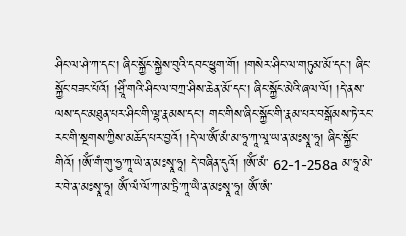ཤིང་ལ་ཤེ་ཀ་དང་། ཞིང་སྐྱོང་སྐྱེས་བུའི་དབང་ཕྱུག་གོ། །གསེར་ཤིང་ལ་གཏུམ་མོ་དང་། ཞིང་སྐྱོང་བཟང་པོའོ། །ཤྲཱིཾ་གའི་ཤིང་ལ་བཀྲ་ཤིས་ཆེན་མོ་དང་། ཞིང་སྐྱོང་མེའི་ཞལ་ལོ། །དེ་ནས་ལས་དང་མཐུན་པར་ཤིང་གི་ལྷ་རྣམས་དང་། གང་གིས་ཞིང་སྐྱོང་གི་རྣམ་པར་བསྒོམས་ཏེ་རང་རང་གི་སྔགས་ཀྱིས་མཆོད་པར་བྱའོ། །དེ་ལ་ཨོཾ་མཾ་མ་ཧཱ་ཀཱ་ལཱ་ཡ་ན་མཿསྭཱ་ཧཱ། ཞིང་སྐྱོང་གིའོ། །ཨོཾ་གཾ་གུ་ཧྱ་ཀཱ་ཡེ་ན་མཿསྭཱ་ཧཱ། དེ་བཞིན་དུའོ། །ཨོཾ་མཾ་ 62-1-258a མ་ཧཱ་མེ་ར་བེ་ན་མཿསྭཱ་ཧཱ། ཨོཾ་ལཾ་ལོ་ཀ་མ་ཏྲི་ཀཱ་ཡཻ་ན་མཿསྭཱ་ཧཱ། ཨོཾ་ཨཾ་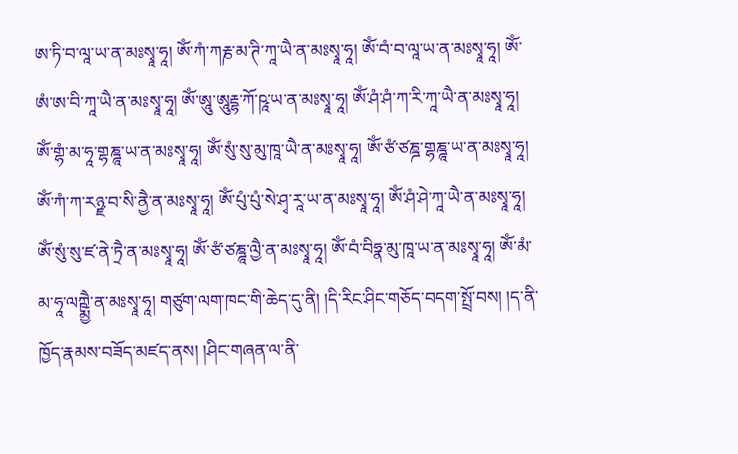ཨ་ཏི་བ་ལཱ་ཡ་ན་མཿསྭཱ་ཧཱ། ཨོཾ་ཀཾ་ཀརྞ་མ་ཊི་ཀཱ་ཡཻ་ན་མཿསྭཱ་ཧཱ། ཨོཾ་བཾ་བ་ལཱ་ཡ་ན་མཿསྭཱ་ཧཱ། ཨོཾ་ཨཾ་ཨ་བི་ཀཱ་ཡཻ་ན་མཿསྭཱ་ཧཱ། ཨོཾ་ཨཱུ་ཨཱུརྡྷ་ཀོ་ཥཱ་ཡ་ན་མཿསྭཱ་ཧཱ། ཨོཾ་ཤཾ་ཤཾ་ཀ་རི་ཀཱ་ཡཻ་ན་མཿསྭཱ་ཧཱ། ཨོཾ་གྷཾ་མ་ཧཱ་གྷཎྜཱ་ཡ་ན་མཿསྭཱ་ཧཱ། ཨོཾ་སུཾ་སུ་མུ་ཁཱ་ཡཻ་ན་མཿསྭཱ་ཧཱ། ཨོཾ་ཙཾ་ཙཎྜ་གྷཎྜཱ་ཡ་ན་མཿསྭཱ་ཧཱ། ཨོཾ་ཀཾ་ཀ་རཉྫ་བ་སི་ནྱཻ་ན་མཿསྭཱ་ཧཱ། ཨོཾ་པུཾ་པུཾ་སེ་ཤྭ་རཱ་ཡ་ན་མཿསྭཱ་ཧཱ། ཨོཾ་ཤཾ་ཤེ་ཀཱ་ཡཻ་ན་མཿསྭཱ་ཧཱ། ཨོཾ་སུཾ་སུ་ཛ་ནེ་ཏྲཻ་ན་མཿསྭཱ་ཧཱ། ཨོཾ་ཙཾ་ཙཎྜཱ་ལྱཻ་ན་མཿསྭཱ་ཧཱ། ཨོཾ་བཾ་བིཧྣ་མུ་ཁཱ་ཡ་ན་མཿསྭཱ་ཧཱ། ཨོཾ་མཾ་ མ་ཧཱ་ལཀྵྨྱཻ་ན་མཿསྭཱ་ཧཱ། གཙུག་ལག་ཁང་གི་ཆེད་དུ་ནི། །དི་རིང་ཤིང་གཅོད་བདག་སྤྲོ་བས། །ད་ནི་ཁྱོད་རྣམས་བཟོད་མཛད་ནས། །ཤིང་གཞན་ལ་ནི་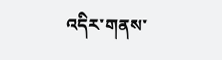འདིར་གནས་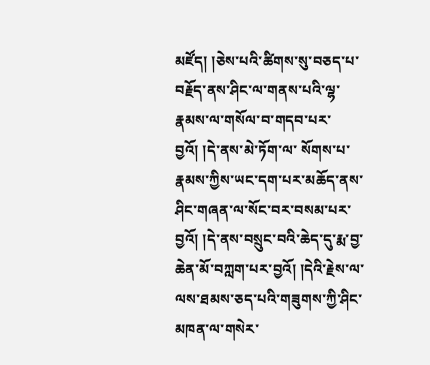མཛོད། །ཅེས་པའི་ཚིགས་སུ་བཅད་པ་བརྗོད་ནས་ཤིང་ལ་གནས་པའི་ལྷ་རྣམས་ལ་གསོལ་བ་གདབ་པར་བྱའོ། །དེ་ནས་མེ་ཏོག་ལ་ སོགས་པ་རྣམས་ཀྱིས་ཡང་དག་པར་མཆོད་ནས་ཤིང་གཞན་ལ་སོང་བར་བསམ་པར་བྱའོ། །དེ་ནས་བསྲུང་བའི་ཆེད་དུ་རྨ་བྱ་ཆེན་མོ་བཀླག་པར་བྱའོ། །དེའི་རྗེས་ལ་ལས་ཐམས་ཅད་པའི་གཟུགས་ཀྱི་ཤིང་མཁན་ལ་གསེར་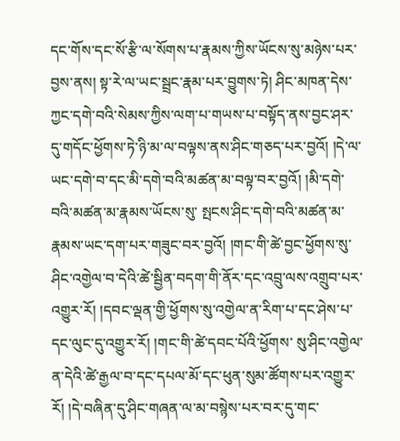དང་གོས་དང་སོ་རྩི་ལ་སོགས་པ་རྣམས་ཀྱིས་ཡོངས་སུ་མཉེས་པར་བྱས་ནས། སྟ་རེ་ལ་ཡང་སྦྲང་རྣམ་པར་བྱུགས་ཏེ། ཤིང་མཁན་དེས་ཀྱང་དགེ་བའི་སེམས་ཀྱིས་ལག་པ་གཡས་པ་བསྟོད་ནས་བྱང་ཤར་དུ་གདོང་ཕྱོགས་ཏེ་ཉི་མ་ལ་བལྟས་ནས་ཤིང་གཅད་པར་བྱའོ། །དེ་ལ་ཡང་དགེ་བ་དང་མི་དགེ་བའི་མཚན་མ་བལྟ་བར་བྱའོ། །མི་དགེ་བའི་མཚན་མ་རྣམས་ཡོངས་སུ་ སྤངས་ཤིང་དགེ་བའི་མཚན་མ་རྣམས་ཡང་དག་པར་གཟུང་བར་བྱའོ། །གང་གི་ཚེ་བྱང་ཕྱོགས་སུ་ཤིང་འགྱེལ་བ་དེའི་ཚེ་སྦྱིན་བདག་གི་ནོར་དང་འབྲུ་ལས་འགྲུབ་པར་འགྱུར་རོ། །དབང་ལྡན་གྱི་ཕྱོགས་སུ་འགྱེལ་ན་རིག་པ་དང་ཤེས་པ་དང་ལུང་དུ་འགྱུར་རོ། །གང་གི་ཚེ་དབང་པོའི་ཕྱོགས་ སུ་ཤིང་འགྱེལ་ན་དེའི་ཚེ་རྒྱལ་བ་དང་དཔལ་མོ་དང་ཕུན་སུམ་ཚོགས་པར་འགྱུར་རོ། །དེ་བཞིན་དུ་ཤིང་གཞན་ལ་མ་བསྙེས་པར་བར་དུ་གང་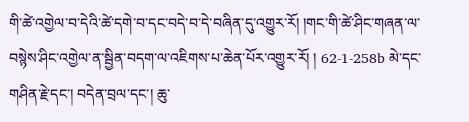གི་ཚེ་འགྱེལ་བ་དེའི་ཚེ་དགེ་བ་དང་བདེ་བ་དེ་བཞིན་དུ་འགྱུར་རོ། །གང་གི་ཚེ་ཤིང་གཞན་ལ་བསྙེས་ཤིང་འགྱེལ་ན་སྦྱིན་བདག་ལ་འཇིགས་པ་ཆེན་པོར་འགྱུར་རོ། ། 62-1-258b མེ་དང་གཤིན་རྗེ་དང་། བདེན་བྲལ་དང་། ཆུ་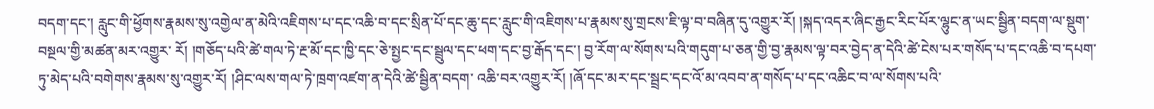བདག་དང་། རླུང་གི་ཕྱོགས་རྣམས་སུ་འགྱེལ་ན་མེའི་འཇིགས་པ་དང་འཆི་བ་དང་སྲིན་པོ་དང་ཆུ་དང་རླུང་གི་འཇིགས་པ་རྣམས་སུ་གྲངས་ཇི་ལྟ་བ་བཞིན་དུ་འགྱུར་རོ། །སྐད་འདར་ཞིང་རྒྱང་རིང་པོར་ལྷུང་ན་ཡང་སྦྱིན་བདག་ལ་སྡུག་བསྔལ་གྱི་མཚན་མར་འགྱུར་ རོ། །གཅོད་པའི་ཚེ་གལ་ཏེ་རྔ་མོ་དང་ཁྱི་དང་ཅེ་སྤྱང་དང་སྦྲུལ་དང་ཕག་དང་བྱ་རྒོད་དང་། བྱ་རོག་ལ་སོགས་པའི་གདུག་པ་ཅན་གྱི་བྱ་རྣམས་ལྟ་བར་བྱེད་ན་དེའི་ཚེ་ངེས་པར་གསོད་པ་དང་འཆི་བ་དཔག་ཏུ་མེད་པའི་བགེགས་རྣམས་སུ་འགྱུར་རོ། །ཤིང་ལས་གལ་ཏེ་ཁྲག་འཛག་ན་དེའི་ཚེ་སྦྱིན་བདག་ འཆི་བར་འགྱུར་རོ། །ཞོ་དང་མར་དང་སྦྲང་དང་འོ་མ་འབབ་ན་གསོད་པ་དང་འཆིང་བ་ལ་སོགས་པའི་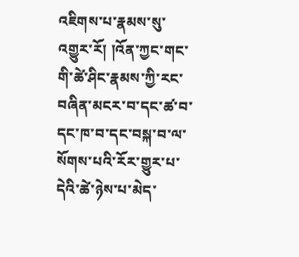འཇིགས་པ་རྣམས་སུ་འགྱུར་རོ། །འོན་ཀྱང་གང་གི་ཚེ་ཤིང་རྣམས་ཀྱི་རང་བཞིན་མངར་བ་དང་ཚ་བ་དང་ཁ་བ་དང་བསྐ་བ་ལ་སོགས་པའི་རོར་གྱུར་པ་དེའི་ཚེ་ཉེས་པ་མེད་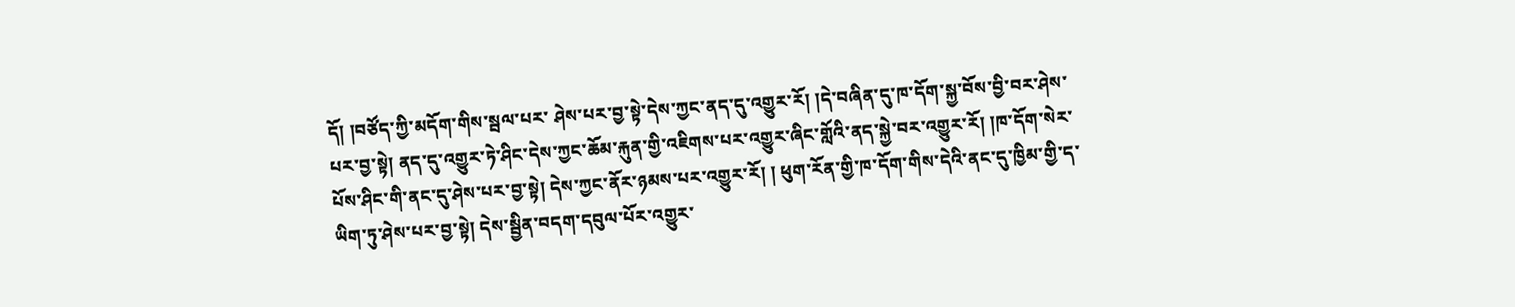དོ། །བཙོད་ཀྱི་མདོག་གིས་སྦལ་པར་ ཤེས་པར་བྱ་སྟེ་དེས་ཀྱང་ནད་དུ་འགྱུར་རོ། །དེ་བཞིན་དུ་ཁ་དོག་སྐྱ་བོས་བྱི་བར་ཤེས་པར་བྱ་སྟེ། ནད་དུ་འགྱུར་ཏེ་ཤིང་དེས་ཀྱང་ཆོམ་རྐུན་གྱི་འཇིགས་པར་འགྱུར་ཞིང་གློའི་ནད་སྐྱེ་བར་འགྱུར་རོ། །ཁ་དོག་སེར་པོས་ཤིང་གི་ནང་དུ་ཤེས་པར་བྱ་སྟེ། དེས་ཀྱང་ནོར་ཉམས་པར་འགྱུར་རོ། ། ཕུག་རོན་གྱི་ཁ་དོག་གིས་དེའི་ནང་དུ་ཁྱིམ་གྱི་ད་ཡིག་ཏུ་ཤེས་པར་བྱ་སྟེ། དེས་སྦྱིན་བདག་དབུལ་པོར་འགྱུར་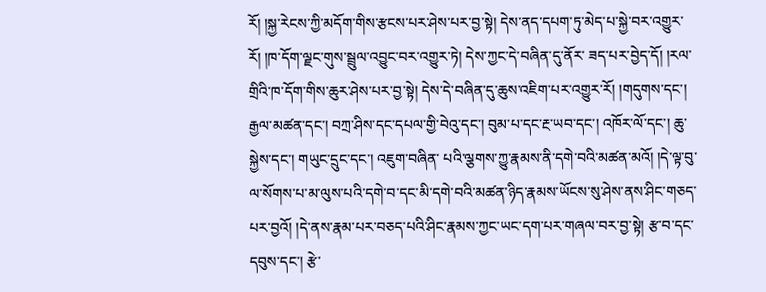རོ། །སྐྱ་རེངས་ཀྱི་མདོག་གིས་རྩངས་པར་ཤེས་པར་བྱ་སྟེ། དེས་ནད་དཔག་ཏུ་མེད་པ་སྐྱེ་བར་འགྱུར་རོ། །ཁ་དོག་ལྗང་གུས་སྦྲུལ་འབྱུང་བར་འགྱུར་ཏེ། དེས་ཀྱང་དེ་བཞིན་དུ་ནོར་ ཟད་པར་བྱེད་དོ། །རལ་གྲིའི་ཁ་དོག་གིས་ཆུར་ཤེས་པར་བྱ་སྟེ། དེས་དེ་བཞིན་དུ་ཆུས་འཇིག་པར་འགྱུར་རོ། །གདུགས་དང་། རྒྱལ་མཚན་དང་། བཀྲ་ཤིས་དང་དཔལ་གྱི་བེའུ་དང་། བུམ་པ་དང་རྔ་ཡབ་དང་། འཁོར་ལོ་དང་། ཆུ་སྐྱེས་དང་། གཡུང་དྲུང་དང་། འཇུག་བཞིན་ པའི་ལྕགས་ཀྱུ་རྣམས་ནི་དགེ་བའི་མཚན་མའོ། །དེ་ལྟ་བུ་ལ་སོགས་པ་མ་ལུས་པའི་དགེ་བ་དང་མི་དགེ་བའི་མཚན་ཉིད་རྣམས་ཡོངས་སུ་ཤེས་ནས་ཤིང་གཅད་པར་བྱའོ། །དེ་ནས་རྣམ་པར་བཅད་པའི་ཤིང་རྣམས་ཀྱང་ཡང་དག་པར་གཞལ་བར་བྱ་སྟེ། རྩ་བ་དང་དབུས་དང་། རྩེ་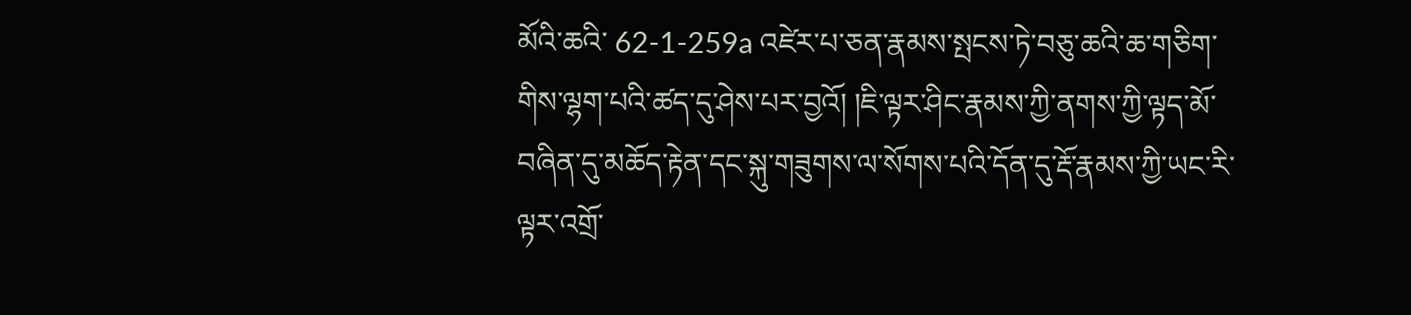མོའི་ཆའི་ 62-1-259a འཛེར་པ་ཅན་རྣམས་སྤངས་ཏེ་བཅུ་ཆའི་ཆ་གཅིག་གིས་ལྷག་པའི་ཚད་དུ་ཤེས་པར་བྱའོ། །ཇི་ལྟར་ཤིང་རྣམས་ཀྱི་ནགས་ཀྱི་ལྟད་མོ་བཞིན་དུ་མཆོད་རྟེན་དང་སྐུ་གཟུགས་ལ་སོགས་པའི་དོན་དུ་རྡོ་རྣམས་ཀྱི་ཡང་རི་ལྟར་འགྲོ་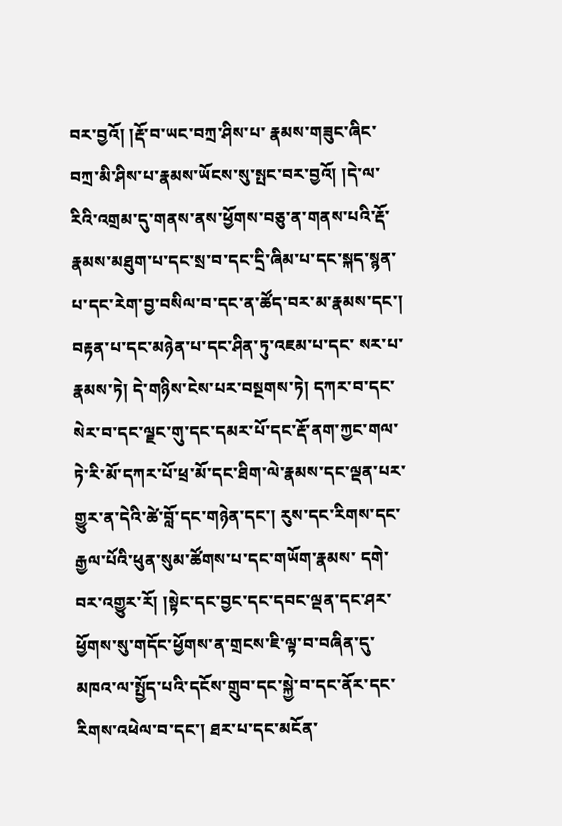བར་བྱའོ། །རྡོ་བ་ཡང་བཀྲ་ཤིས་པ་ རྣམས་གཟུང་ཞིང་བཀྲ་མི་ཤིས་པ་རྣམས་ཡོངས་སུ་སྤང་བར་བྱའོ། །དེ་ལ་རིའི་འགྲམ་དུ་གནས་ནས་ཕྱོགས་བཅུ་ན་གནས་པའི་རྡོ་རྣམས་མཐུག་པ་དང་སྲ་བ་དང་དྲི་ཞིམ་པ་དང་སྐད་སྙན་པ་དང་རེག་བྱ་བསིལ་བ་དང་ན་ཚོད་བར་མ་རྣམས་དང་། བརྟན་པ་དང་མཉེན་པ་དང་ཤིན་ཏུ་འཇམ་པ་དང་ སར་པ་རྣམས་ཏེ། དེ་གཉིས་ངེས་པར་བསྔགས་ཏེ། དཀར་བ་དང་སེར་བ་དང་ལྗང་གུ་དང་དམར་པོ་དང་རྡོ་ནག་ཀྱང་གལ་ཏེ་རི་མོ་དཀར་པོ་ཕྲ་མོ་དང་ཐིག་ལེ་རྣམས་དང་ལྡན་པར་གྱུར་ན་དེའི་ཚེ་བློ་དང་གཉེན་དང་། རུས་དང་རིགས་དང་རྒྱལ་པོའི་ཕུན་སུམ་ཚོགས་པ་དང་གཡོག་རྣམས་ དགེ་བར་འགྱུར་རོ། །སྟེང་དང་བྱང་དང་དབང་ལྡན་དང་ཤར་ཕྱོགས་སུ་གདོང་ཕྱོགས་ན་གྲངས་ཇི་ལྟ་བ་བཞིན་དུ་མཁའ་ལ་སྤྱོད་པའི་དངོས་གྲུབ་དང་སྐྱེ་བ་དང་ནོར་དང་རིགས་འཕེལ་བ་དང་། ཐར་པ་དང་མངོན་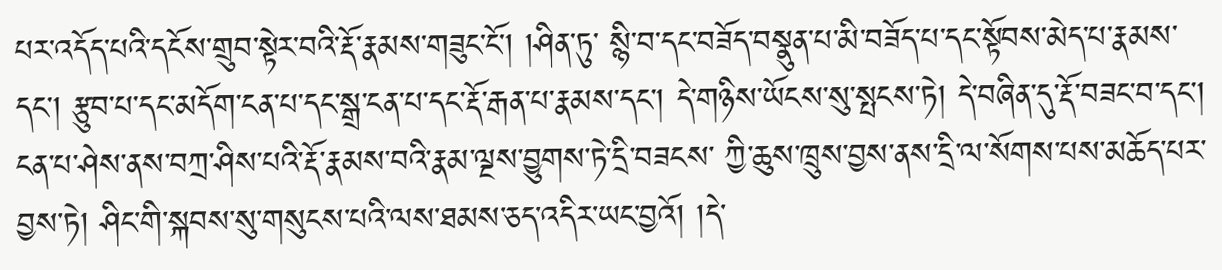པར་འདོད་པའི་དངོས་གྲུབ་སྟེར་བའི་རྡོ་རྣམས་གཟུང་ངོ་། །ཤིན་ཏུ་ སྙི་བ་དང་བཟོད་བསྣུན་པ་མི་བཟོད་པ་དང་སྟོབས་མེད་པ་རྣམས་དང་། རྩུབ་པ་དང་མདོག་ངན་པ་དང་སྒྲ་ངན་པ་དང་རྡོ་རྒན་པ་རྣམས་དང་། དེ་གཉིས་ཡོངས་སུ་སྤངས་ཏེ། དེ་བཞིན་དུ་རྡོ་བཟང་བ་དང་། ངན་པ་ཤེས་ནས་བཀྲ་ཤིས་པའི་རྡོ་རྣམས་བའི་རྣམ་ལྔས་བྱུགས་ཏེ་དྲི་བཟངས་ ཀྱི་ཆུས་ཁྲུས་བྱས་ནས་དྲི་ལ་སོགས་པས་མཆོད་པར་བྱས་ཏེ། ཤིང་གི་སྐབས་སུ་གསུངས་པའི་ལས་ཐམས་ཅད་འདིར་ཡང་བྱའོ། །དེ་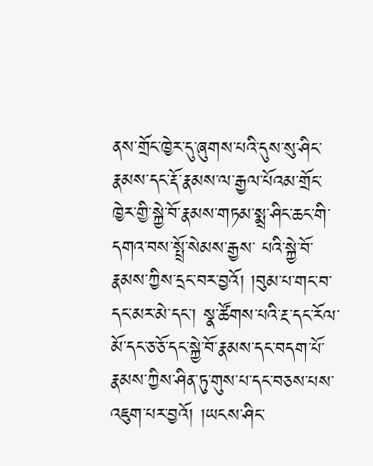ནས་གྲོང་ཁྱེར་དུ་ཞུགས་པའི་དུས་སུ་ཤིང་རྣམས་དང་རྡོ་རྣམས་ལ་རྒྱལ་པོའམ་གྲོང་ཁྱེར་གྱི་སྐྱེ་བོ་རྣམས་གཏམ་སྨྲ་ཤིང་ཆང་གི་དགའ་བས་སྤྲོ་སེམས་རྒྱས་ པའི་སྐྱེ་བོ་རྣམས་ཀྱིས་དྲང་བར་བྱའོ། །བུམ་པ་གང་བ་དང་མར་མེ་དང་། སྣ་ཚོགས་པའི་རྔ་དང་རོལ་མོ་དང་ཅ་ཅོ་དང་སྐྱེ་བོ་རྣམས་དང་བདག་པོ་རྣམས་ཀྱིས་ཤིན་ཏུ་གུས་པ་དང་བཅས་པས་འཇུག་པར་བྱའོ། །ཡངས་ཤིང་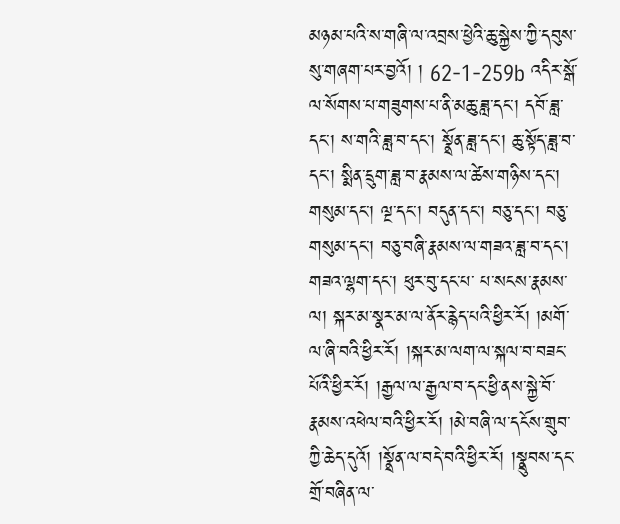མཉམ་པའི་ས་གཞི་ལ་འབྲས་ཕྱེའི་ཆུ་སྐྱེས་ཀྱི་དབུས་སུ་གཞག་པར་བྱའོ། ། 62-1-259b འདིར་སྒོ་ལ་སོགས་པ་གཟུགས་པ་ནི་མཆུ་ཟླ་དང་། དབོ་ཟླ་དང་། ས་གའི་ཟླ་བ་དང་། སྣྲོན་ཟླ་དང་། ཆུ་སྟོད་ཟླ་བ་དང་། སྨིན་དྲུག་ཟླ་བ་རྣམས་ལ་ཚེས་གཉིས་དང་། གསུམ་དང་། ལྔ་དང་། བདུན་དང་། བཅུ་དང་། བཅུ་གསུམ་དང་། བཅུ་བཞི་རྣམས་ལ་གཟའ་ཟླ་བ་དང་། གཟའ་ལྷག་དང་། ཕུར་བུ་དང་པ་ པ་སངས་རྣམས་ལ། སྐར་མ་སྣར་མ་ལ་ནོར་རྙེད་པའི་ཕྱིར་རོ། །མགོ་ལ་ཞི་བའི་ཕྱིར་རོ། །སྐར་མ་ལག་ལ་སྐལ་བ་བཟང་པོའི་ཕྱིར་རོ། །རྒྱལ་ལ་རྒྱལ་བ་དང་ཕྱི་ནས་སྐྱེ་བོ་རྣམས་འཕེལ་བའི་ཕྱིར་རོ། །མེ་བཞི་ལ་དངོས་གྲུབ་ཀྱི་ཆེད་དུའོ། །སྣྲོན་ལ་བདེ་བའི་ཕྱིར་རོ། །སྣྲུབས་དང་གྲོ་བཞིན་ལ་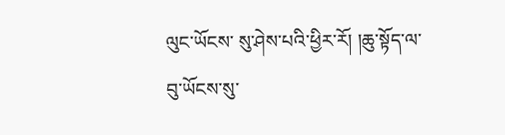ལུང་ཡོངས་ སུ་ཤེས་པའི་ཕྱིར་རོ། །ཆུ་སྟོད་ལ་བུ་ཡོངས་སུ་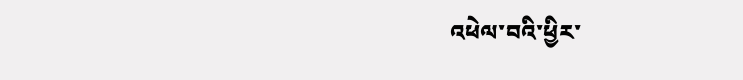འཕེལ་བའི་ཕྱིར་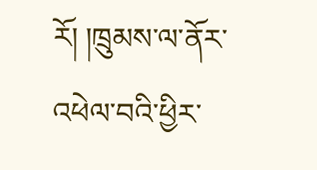རོ། །ཁྲུམས་ལ་ནོར་འཕེལ་བའི་ཕྱིར་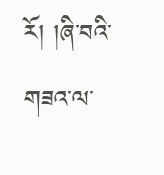རོ། །ཞི་བའི་གཟའ་ལ་